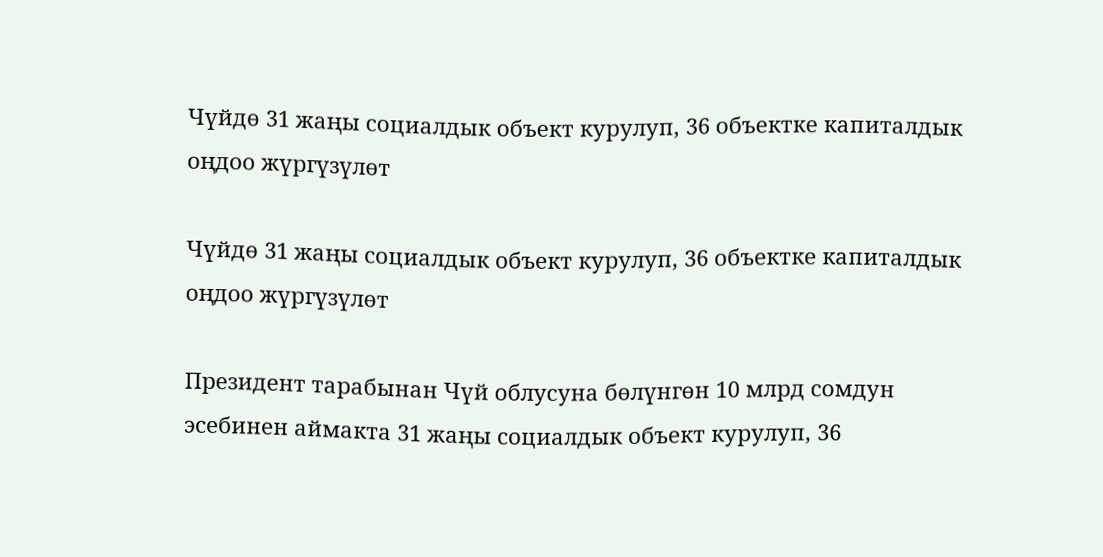Чүйдө 31 жаңы социалдык объект курулуп, 36 объектке капиталдык оңдоо жүргүзүлөт

Чүйдө 31 жаңы социалдык объект курулуп, 36 объектке капиталдык оңдоо жүргүзүлөт

Президент тарабынан Чүй облусуна бөлүнгөн 10 млрд сомдун эсебинен аймакта 31 жаңы социалдык объект курулуп, 36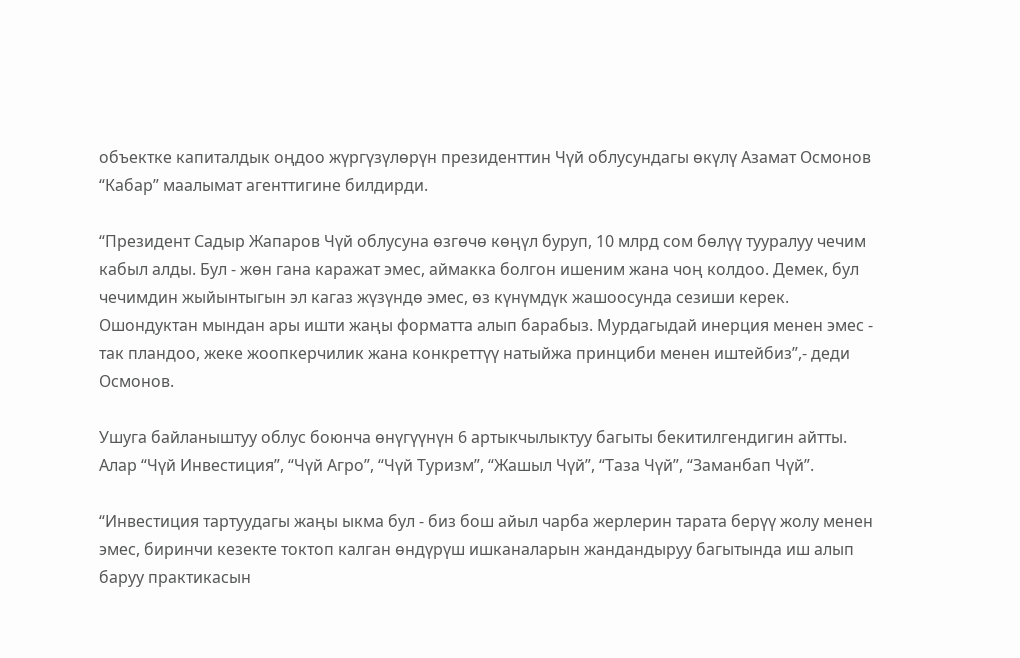объектке капиталдык оңдоо жүргүзүлөрүн президенттин Чүй облусундагы өкүлү Азамат Осмонов “Кабар” маалымат агенттигине билдирди.

“Президент Садыр Жапаров Чүй облусуна өзгөчө көңүл буруп, 10 млрд сом бөлүү тууралуу чечим кабыл алды. Бул - жөн гана каражат эмес, аймакка болгон ишеним жана чоң колдоо. Демек, бул чечимдин жыйынтыгын эл кагаз жүзүндө эмес, өз күнүмдүк жашоосунда сезиши керек. Ошондуктан мындан ары ишти жаңы форматта алып барабыз. Мурдагыдай инерция менен эмес - так пландоо, жеке жоопкерчилик жана конкреттүү натыйжа принциби менен иштейбиз”,- деди Осмонов.

Ушуга байланыштуу облус боюнча өнүгүүнүн 6 артыкчылыктуу багыты бекитилгендигин айтты. Алар “Чүй Инвестиция”, “Чүй Агро”, “Чүй Туризм”, “Жашыл Чүй”, “Таза Чүй”, “Заманбап Чүй”.

“Инвестиция тартуудагы жаңы ыкма бул - биз бош айыл чарба жерлерин тарата берүү жолу менен эмес, биринчи кезекте токтоп калган өндүрүш ишканаларын жандандыруу багытында иш алып баруу практикасын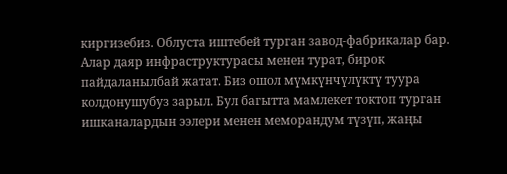киргизебиз. Облуста иштебей турган завод-фабрикалар бар. Алар даяр инфраструктурасы менен турат, бирок пайдаланылбай жатат. Биз ошол мүмкүнчүлүктү туура колдонушубуз зарыл. Бул багытта мамлекет токтоп турган ишканалардын ээлери менен меморандум түзүп, жаңы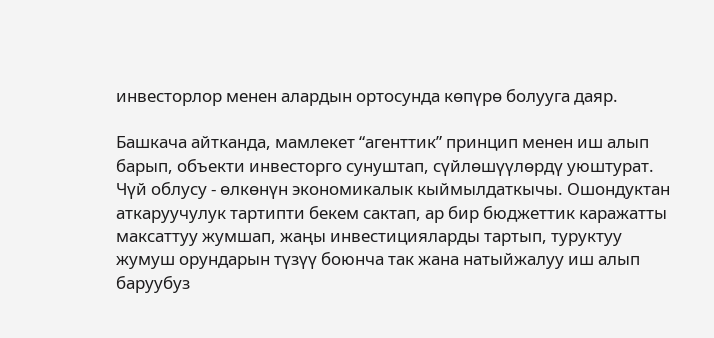инвесторлор менен алардын ортосунда көпүрө болууга даяр.

Башкача айтканда, мамлекет “агенттик” принцип менен иш алып барып, объекти инвесторго сунуштап, сүйлөшүүлөрдү уюштурат. Чүй облусу - өлкөнүн экономикалык кыймылдаткычы. Ошондуктан аткаруучулук тартипти бекем сактап, ар бир бюджеттик каражатты максаттуу жумшап, жаңы инвестицияларды тартып, туруктуу жумуш орундарын түзүү боюнча так жана натыйжалуу иш алып баруубуз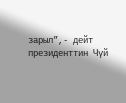зарыл”,- дейт президенттин Чүй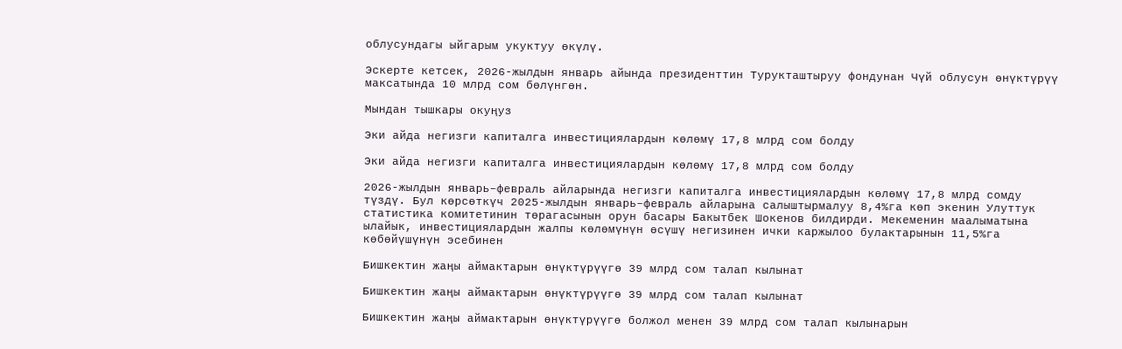облусундагы ыйгарым укуктуу өкүлү.

Эскерте кетсек, 2026-жылдын январь айында президенттин Турукташтыруу фондунан Чүй облусун өнүктүрүү максатында 10 млрд сом бөлүнгөн.

Мындан тышкары окуңуз

Эки айда негизги капиталга инвестициялардын көлөмү 17,8 млрд сом болду

Эки айда негизги капиталга инвестициялардын көлөмү 17,8 млрд сом болду

2026-жылдын январь–февраль айларында негизги капиталга инвестициялардын көлөмү 17,8 млрд сомду түздү. Бул көрсөткүч 2025-жылдын январь–февраль айларына салыштырмалуу 8,4%га көп экенин Улуттук статистика комитетинин төрагасынын орун басары Бакытбек Шокенов билдирди. Мекеменин маалыматына ылайык, инвестициялардын жалпы көлөмүнүн өсүшү негизинен ички каржылоо булактарынын 11,5%га көбөйүшүнүн эсебинен

Бишкектин жаңы аймактарын өнүктүрүүгө 39 млрд сом талап кылынат

Бишкектин жаңы аймактарын өнүктүрүүгө 39 млрд сом талап кылынат

Бишкектин жаңы аймактарын өнүктүрүүгө болжол менен 39 млрд сом талап кылынарын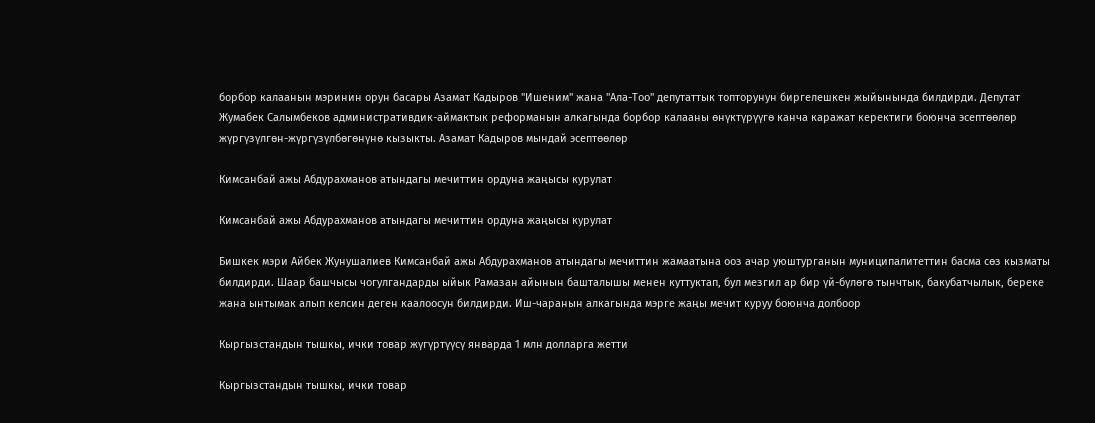борбор калаанын мэринин орун басары Азамат Кадыров "Ишеним" жана "Ала-Тоо" депутаттык топторунун биргелешкен жыйынында билдирди. Депутат Жумабек Салымбеков административдик-аймактык реформанын алкагында борбор калааны өнүктүрүүгө канча каражат керектиги боюнча эсептөөлөр жүргүзүлгөн-жүргүзүлбөгөнүнө кызыкты. Азамат Кадыров мындай эсептөөлөр

Кимсанбай ажы Абдурахманов атындагы мечиттин ордуна жаңысы курулат

Кимсанбай ажы Абдурахманов атындагы мечиттин ордуна жаңысы курулат

Бишкек мэри Айбек Жунушалиев Кимсанбай ажы Абдурахманов атындагы мечиттин жамаатына ооз ачар уюштурганын муниципалитеттин басма сөз кызматы билдирди. Шаар башчысы чогулгандарды ыйык Рамазан айынын башталышы менен куттуктап, бул мезгил ар бир үй-бүлөгө тынчтык, бакубатчылык, береке жана ынтымак алып келсин деген каалоосун билдирди. Иш-чаранын алкагында мэрге жаңы мечит куруу боюнча долбоор

Кыргызстандын тышкы, ички товар жүгүртүүсү январда 1 млн долларга жетти

Кыргызстандын тышкы, ички товар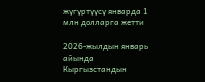жүгүртүүсү январда 1 млн долларга жетти

2026-жылдын январь айында Кыргызстандын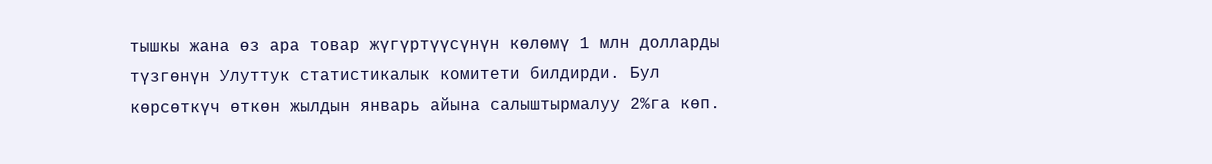тышкы жана өз ара товар жүгүртүүсүнүн көлөмү 1 млн долларды түзгөнүн Улуттук статистикалык комитети билдирди. Бул көрсөткүч өткөн жылдын январь айына салыштырмалуу 2%га көп.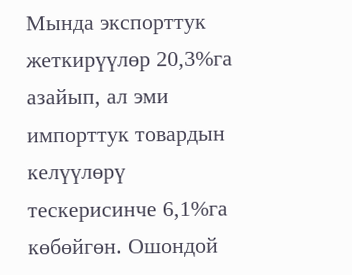Мында экспорттук жеткирүүлөр 20,3%га азайып, ал эми импорттук товардын келүүлөрү тескерисинче 6,1%га көбөйгөн. Ошондой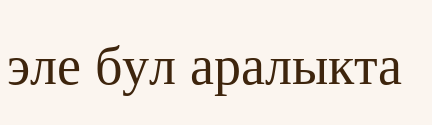эле бул аралыкта